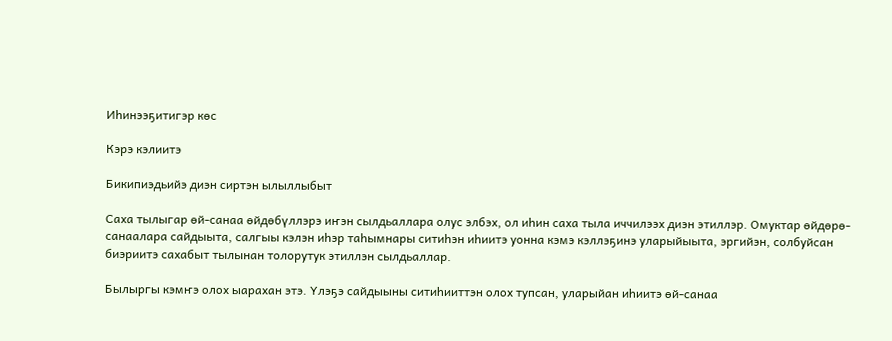Иһинээҕитигэр көс

Кэрэ кэлиитэ

Бикипиэдьийэ диэн сиртэн ылыллыбыт

Саха тылыгар өй-санаа өйдөбүллэрэ иҥэн сылдьаллара олус элбэх, ол иһин саха тыла иччилээх диэн этиллэр. Омуктар өйдөрө-санаалара сайдыыта, салгыы кэлэн иһэр таһымнары ситиһэн иһиитэ уонна кэмэ кэллэҕинэ уларыйыыта, эргийэн, солбуйсан биэриитэ сахабыт тылынан толорутук этиллэн сылдьаллар.

Былыргы кэмҥэ олох ыарахан этэ. Үлэҕэ сайдыыны ситиһииттэн олох тупсан, уларыйан иһиитэ өй-санаа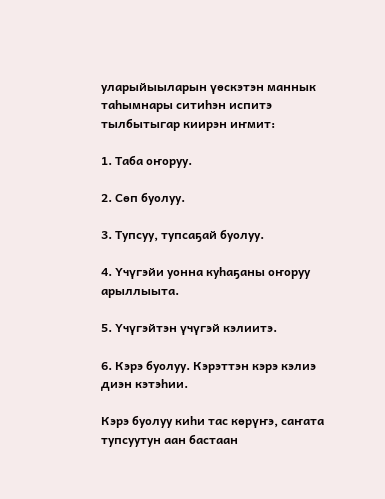уларыйыыларын үөскэтэн маннык таһымнары ситиһэн испитэ тылбытыгар киирэн иҥмит:

1. Таба оҥоруу.

2. Сөп буолуу.

3. Тупсуу, тупсаҕай буолуу.

4. Үчүгэйи уонна куһаҕаны оҥоруу арыллыыта.

5. Үчүгэйтэн үчүгэй кэлиитэ.

6. Кэрэ буолуу. Кэрэттэн кэрэ кэлиэ диэн кэтэһии.

Кэрэ буолуу киһи тас көрүҥэ, саҥата тупсуутун аан бастаан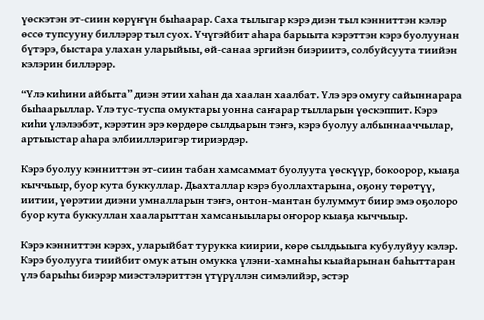үөскэтэн эт-сиин көрүҥүн быһаарар. Саха тылыгар кэрэ диэн тыл кэнниттэн кэлэр өссө тупсууну биллэрэр тыл суох. Үчүгэйбит аһара барыыта кэрэттэн кэрэ буолуунан бүтэрэ, быстара улахан уларыйыы, өй-санаа эргийэн биэриитэ, солбуйсуута тиийэн кэлэрин биллэрэр.

“Үлэ киһини айбыта” диэн этии хаһан да хаалан хаалбат. Үлэ эрэ омугу сайыннарара быһаарыллар. Үлэ тус-туспа омуктары уонна саҥарар тылларын үөскэппит. Кэрэ киһи үлэлээбэт, кэрэтин эрэ көрдөрө сылдьарын тэҥэ, кэрэ буолуу албыннааччылар, артыыстар аһара элбииллэригэр тириэрдэр.

Кэрэ буолуу кэнниттэн эт-сиин табан хамсаммат буолуута үөскүүр, бокоорор, кыаҕа кыччыыр, буор кута буккуллар. Дьахталлар кэрэ буоллахтарына, оҕону төрөтүү, иитии, үөрэтии диэни умналларын тэҥэ, онтон-мантан булуммут биир эмэ оҕолоро буор кута буккуллан хааларыттан хамсаныылары оҥорор кыаҕа кыччыыр.

Кэрэ кэнниттэн кэрэх, уларыйбат турукка киирии, көрө сылдьыыга кубулуйуу кэлэр. Кэрэ буолууга тиийбит омук атын омукка үлэни-хамнаһы кыайарынан баһыттаран үлэ барыһы биэрэр миэстэлэриттэн үтүрүллэн симэлийэр, эстэр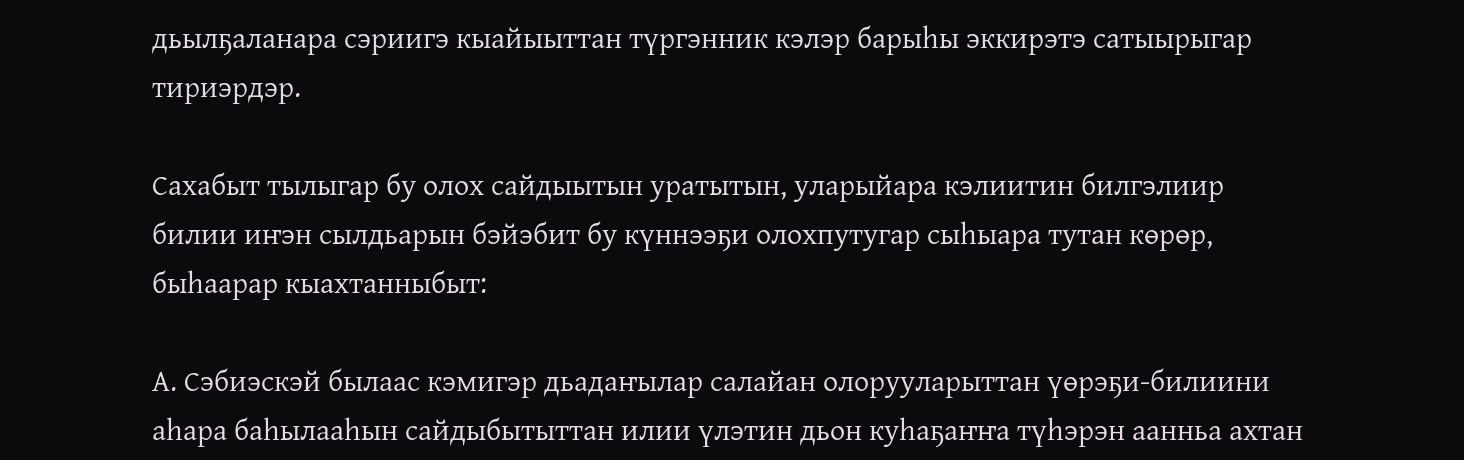дьылҕаланара сэриигэ кыайыыттан түргэнник кэлэр барыһы эккирэтэ сатыырыгар тириэрдэр.

Сахабыт тылыгар бу олох сайдыытын уратытын, уларыйара кэлиитин билгэлиир билии иҥэн сылдьарын бэйэбит бу күннээҕи олохпутугар сыһыара тутан көрөр, быһаарар кыахтанныбыт:

А. Сэбиэскэй былаас кэмигэр дьадаҥылар салайан олорууларыттан үөрэҕи-билиини аһара баһылааһын сайдыбытыттан илии үлэтин дьон куһаҕаҥҥа түһэрэн аанньа ахтан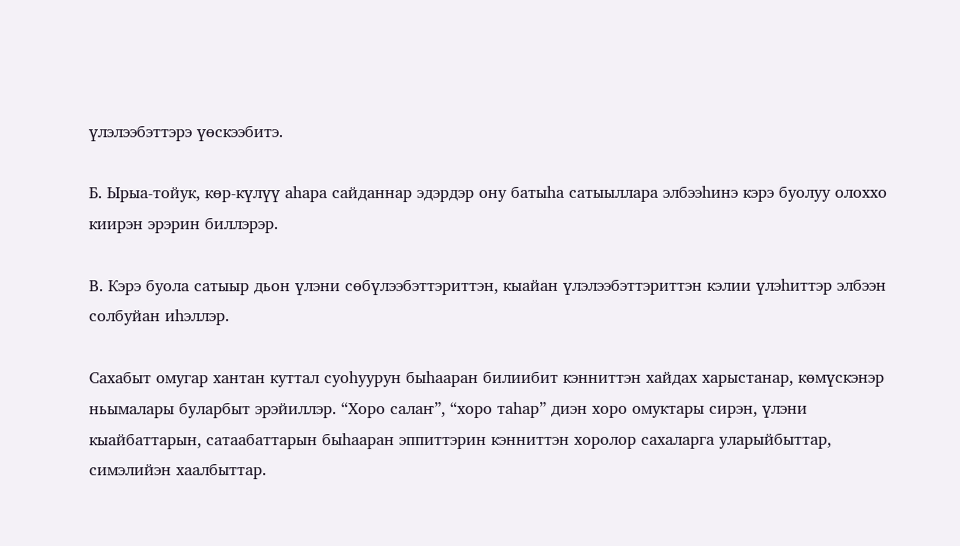үлэлээбэттэрэ үөскээбитэ.

Б. Ырыа-тойук, көр-күлүү аһара сайданнар эдэрдэр ону батыһа сатыыллара элбээһинэ кэрэ буолуу олоххо киирэн эрэрин биллэрэр.

В. Кэрэ буола сатыыр дьон үлэни сөбүлээбэттэриттэн, кыайан үлэлээбэттэриттэн кэлии үлэһиттэр элбээн солбуйан иһэллэр.

Сахабыт омугар хантан куттал суоһуурун быһааран билиибит кэнниттэн хайдах харыстанар, көмүскэнэр ньымалары буларбыт эрэйиллэр. “Хоро салаҥ”, “хоро таһар” диэн хоро омуктары сирэн, үлэни кыайбаттарын, сатаабаттарын быһааран эппиттэрин кэнниттэн хоролор сахаларга уларыйбыттар, симэлийэн хаалбыттар.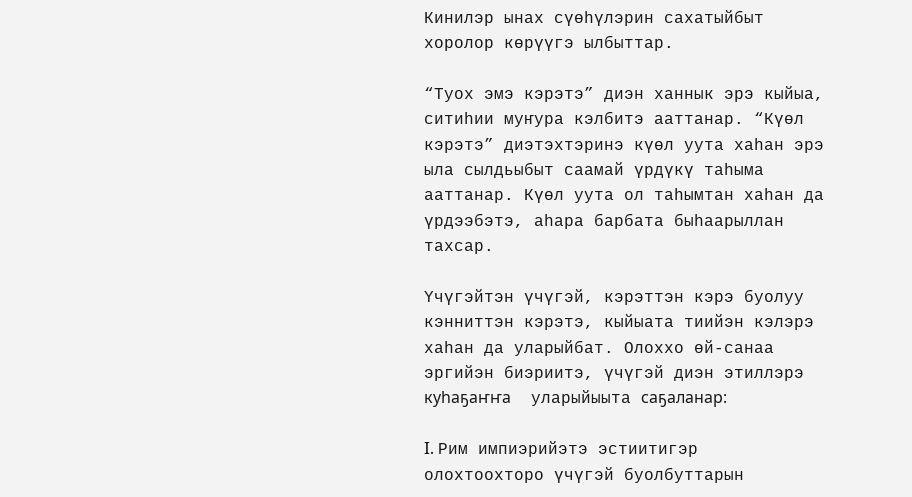Кинилэр ынах сүөһүлэрин сахатыйбыт хоролор көрүүгэ ылбыттар.

“Туох эмэ кэрэтэ” диэн ханнык эрэ кыйыа, ситиһии муҥура кэлбитэ ааттанар. “Күөл кэрэтэ” диэтэхтэринэ күөл уута хаһан эрэ ыла сылдьыбыт саамай үрдүкү таһыма ааттанар. Күөл уута ол таһымтан хаһан да үрдээбэтэ, аһара барбата быһаарыллан тахсар.

Үчүгэйтэн үчүгэй, кэрэттэн кэрэ буолуу кэнниттэн кэрэтэ, кыйыата тиийэн кэлэрэ хаһан да уларыйбат. Олоххо өй-санаа эргийэн биэриитэ, үчүгэй диэн этиллэрэ куһаҕаҥҥа  уларыйыыта саҕаланар:

I. Рим импиэрийэтэ эстиитигэр олохтоохторо үчүгэй буолбуттарын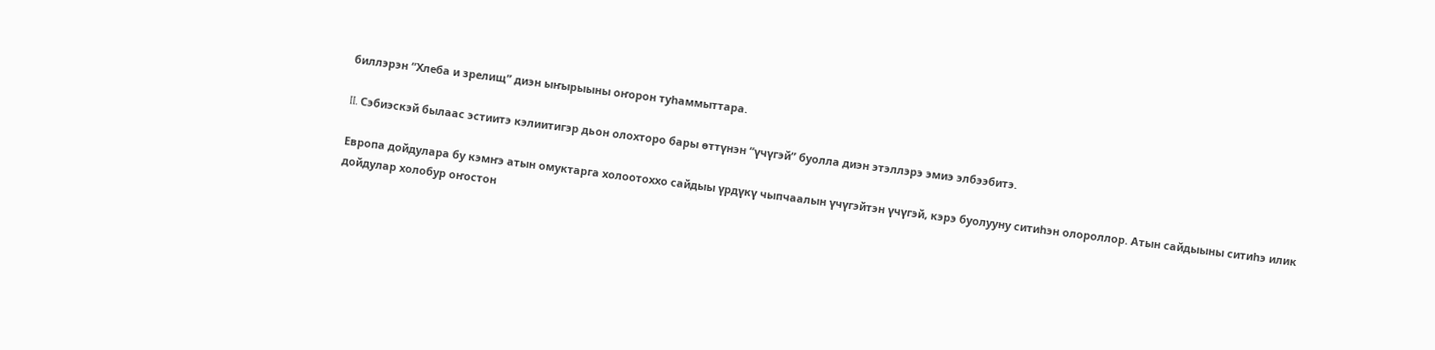биллэрэн “Хлеба и зрелищ” диэн ыҥырыыны оҥорон туһаммыттара.

II. Сэбиэскэй былаас эстиитэ кэлиитигэр дьон олохторо бары өттүнэн “үчүгэй” буолла диэн этэллэрэ эмиэ элбээбитэ.

Европа дойдулара бу кэмҥэ атын омуктарга холоотоххо сайдыы үрдүкү чыпчаалын үчүгэйтэн үчүгэй, кэрэ буолууну ситиһэн олороллор. Атын сайдыыны ситиһэ илик дойдулар холобур оҥостон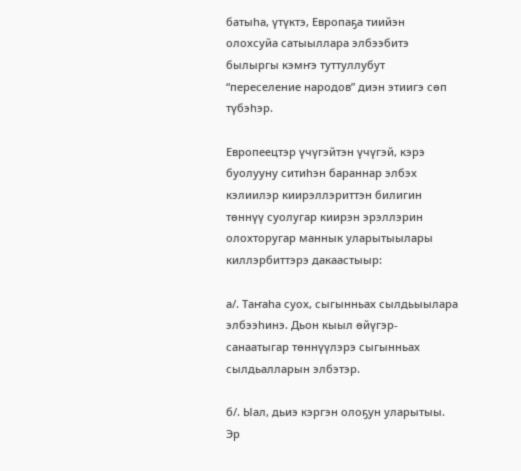батыһа, үтүктэ, Европаҕа тиийэн олохсуйа сатыыллара элбээбитэ былыргы кэмҥэ туттуллубут “переселение народов” диэн этиигэ сөп түбэһэр.

Европеецтэр үчүгэйтэн үчүгэй, кэрэ буолууну ситиһэн бараннар элбэх кэлиилэр киирэллэриттэн билигин төннүү суолугар киирэн эрэллэрин олохторугар маннык уларытыылары киллэрбиттэрэ дакаастыыр:

а/. Таҥаһа суох, сыгынньах сылдьыылара элбээһинэ. Дьон кыыл өйүгэр-санаатыгар төннүүлэрэ сыгынньах сылдьалларын элбэтэр.

б/. Ыал, дьиэ кэргэн олоҕун уларытыы. Эр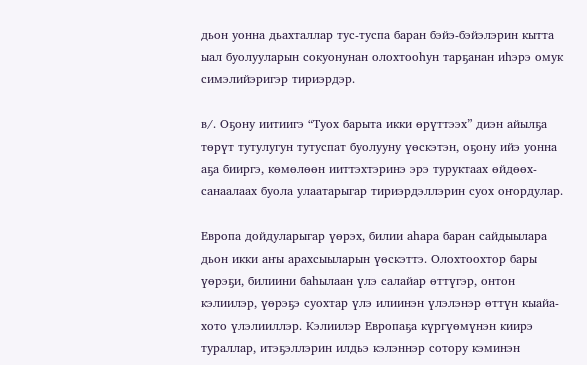дьон уонна дьахталлар тус-туспа баран бэйэ-бэйэлэрин кытта ыал буолууларын сокуонунан олохтооһун тарҕанан иһэрэ омук симэлийэригэр тириэрдэр.

в/. Оҕону иитиигэ “Туох барыта икки өрүттээх” диэн айылҕа төрүт тутулугун тутуспат буолууну үөскэтэн, оҕону ийэ уонна аҕа бииргэ, көмөлөөн ииттэхтэринэ эрэ туруктаах өйдөөх-санаалаах буола улаатарыгар тириэрдэллэрин суох оҥордулар.

Европа дойдуларыгар үөрэх, билии аһара баран сайдыылара дьон икки аҥы арахсыыларын үөскэттэ. Олохтоохтор бары үөрэҕи, билиини баһылаан үлэ салайар өттүгэр, онтон кэлиилэр, үөрэҕэ суохтар үлэ илиинэн үлэлэнэр өттүн кыайа-хото үлэлииллэр. Кэлиилэр Европаҕа күргүөмүнэн киирэ тураллар, итэҕэллэрин илдьэ кэлэннэр сотору кэминэн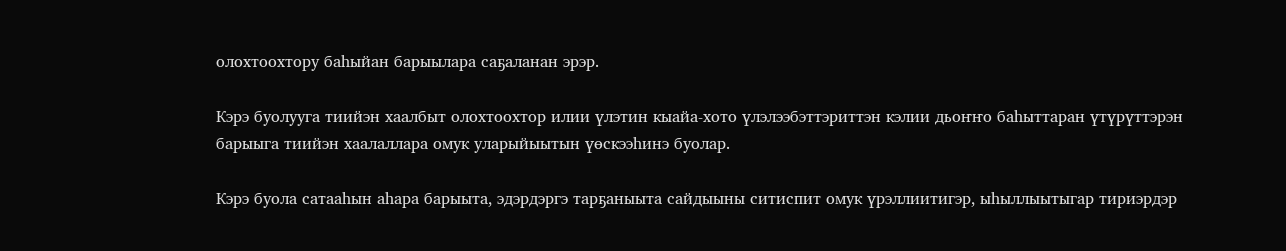олохтоохтору баһыйан барыылара саҕаланан эрэр.

Кэрэ буолууга тиийэн хаалбыт олохтоохтор илии үлэтин кыайа-хото үлэлээбэттэриттэн кэлии дьоҥҥо баһыттаран үтүрүттэрэн барыыга тиийэн хаалаллара омук уларыйыытын үөскээһинэ буолар.

Кэрэ буола сатааһын аһара барыыта, эдэрдэргэ тарҕаныыта сайдыыны ситиспит омук үрэллиитигэр, ыһыллыытыгар тириэрдэр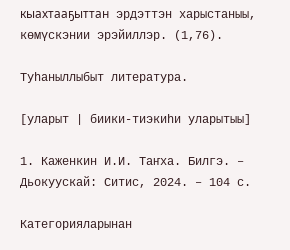кыахтааҕыттан эрдэттэн харыстаныы, көмүскэнии эрэйиллэр. (1,76).

Туһаныллыбыт литература.

[уларыт | биики-тиэкиһи уларытыы]

1. Каженкин И.И. Таҥха. Билгэ. – Дьокуускай: Ситис, 2024. – 104 с.

Категорияларынан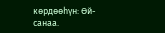көрдөөһүн: Өй-санаа.